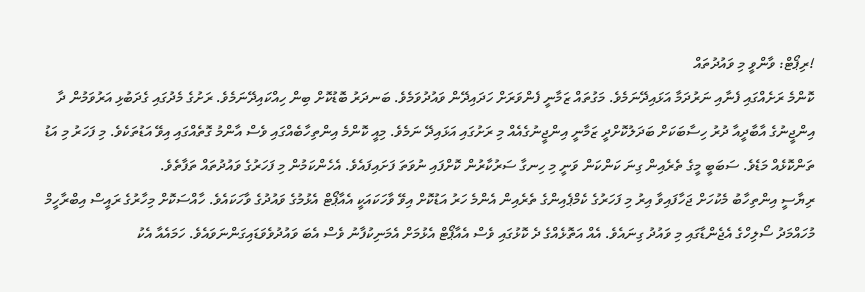!ރިޕޯޓް: ވާންވީ މި ވައުދުތައް
ކޮންމެ ރަށެއްގައި ފެނާއި ނަރުދަމާ އަޅައިދޭނަމެވެ. މަގުތައް ޒަމާނީ ފެންވަރަށް ހަދައިދޭން ވައުދުވަމެވެ. ބަނދަރު ބޮޑުކޮށް ބިން ހިއްކައިދޭނަމެވެ. ރަށުގެ މެދުގައި ގެދަބުޅި އަރުވަމުން ދާ އިންޖީނުގެ އާބާދީއާ ދުރު ހިސާބަކަށް ބަދަލުކޮށްދީ ޒަމާނީ އިންޖީނުގެއެއް މި ރަށުގައި އަޅައިދޭ ނަމެވެ. މިއީ ކޮންމެ އިންތިހާބެއްގައި ވެސް އާންމު ގޮތެއްގައި އިވޭ އަޑުތަކެވެ. މި ފަހަރު މި އަޑު ތަންކޮޅެއް މަޑެވެ. ސަބަބީ މީގެ ތެރެއިން ގިނަ ކަންކަން ވަނީ މި ހިނގާ ސަރުކާރުން ކޮށްފައި ނުވަތަ ފަށައިފައެވެ. އެހެންކަމުން މި ފަހަރުގެ ވައުދުތައް ތަފާތެވެ.
ރިޔާސީ އިންތިހާބު މެކުހަށް ޖަހާފައިވާ އިރު މި ފަހަރުގެ ކެމްޕެއިންގެ ތެރެއިން އެންމެ ހަރު އަޑުކޮށް އިވޭ ވާހަކައަކީ އެއާޕޯޓް އެޅުމުގެ ވައުދުގެ ވާހަކައެވެ. ހާއްސަކޮށް މިހާރުގެ ރައީސް އިބްރާހީމް މުހައްމަދު ސޯލިހްގެ އެޖެންޑާގައި މި ވައުދު ގިނައެވެ. އެއް އަތޮޅެއްގެ ދެ ކޮޅުގައި ވެސް އެއާޕޯޓް އެޅުމަށް އެމަނިކުފާނު ވެސް އެބަ ވައުދުވެވަޑައިގަންނަވައެވެ. ހަމައެއާ އެކު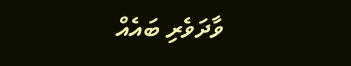ވާދަވެރި ބައެއް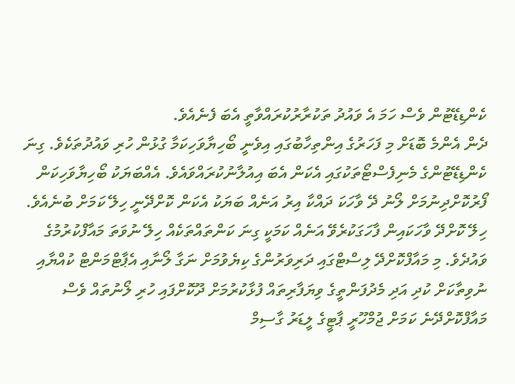ކެންޑިޑޭޓުން ވެސް ހަމަ އެ ވައުދު ތަކުރާރުކުރައްވާތީ އެބަ ފެނެއެވެ.
ދެން އެންމެ ބޮޑަށް މި ފަހަރުގެ އިންތިހާބުގައި އިވެނީ ބޯހިޔާވަހިކަމާ ގުޅުން ހުރި ވައުދުތަކެވެ. ގިނަ ކެންޑިޑޭޓުންގެ މެނިފެސްޓޯތަކުގައި އެކަން އެބަ އިއުލާނުކުރައްވައެވެ. އެއްބަޔަކު ބޯހިޔާވަހިކަން ފޯރުކޮށްދިނުމަށް ލޯނު ދޭ ވާހަކަ ދައްކާ އިރު އަނެއް ބަޔަކު އެކަން ކޮށްދޭނީ ހިލޭ ކަމަށް ބުނެއެވެ. ހިލޭ ކޮށްދޭ ވާހަކައިން ފާހަގަކުރެވޭ އަނެއް ކަމަކީ ގިނަ ކަންތައްތަކެއް ހިލޭ ނުވަތަ މައާފްކުރުމުގެ ވައުދެވެ. މި މައާފްކޮށްދޭ ލިސްޓްގައި ދަރިވަރުންގެ ކިޔެވުމަށް ނަގާ ލޯނާއި އެޕާޓްމަންޓް ކުއްޔާއި ނުވިތާކަށް ކުދި އަދި މެދުފަންތީގެ ވިޔަފާރިތައް ފުޅާކުރުމަށް ދޫކޮށްފައި ހުރި ލޯނުތައް ވެސް މައާފްކޮށްދޭނެ ކަމަށް ޖުމްހޫރީ ޕާޓީގެ ލީޑަރު ގާސިމް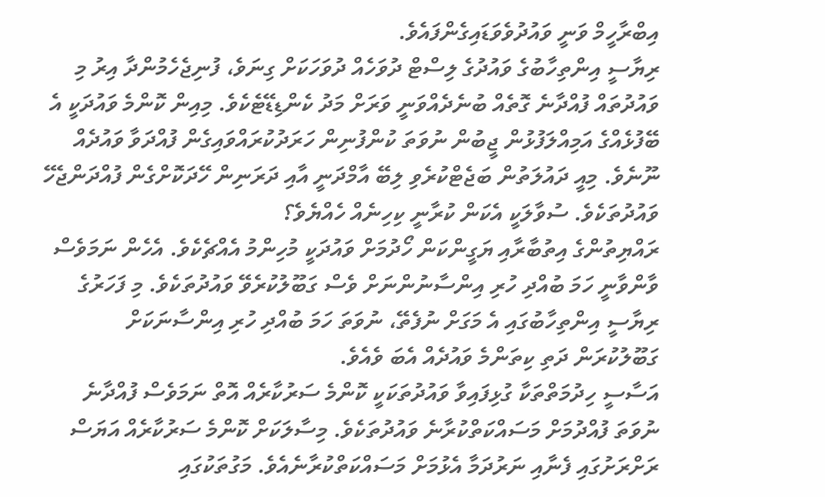އިބްރާހީމް ވަނީ ވައުދުވެވަޑައިގެންފައެވެ.
ރިޔާސީ އިންތިހާބުގެ ވައުދުގެ ލިސްޓް ދުވަހެއް ދުވަހަކަށް ގިނަވެ، ފުނިޖެހެމުންދާ އިރު މި ވައުދުތައް ފުއްދާނެ ގޮތެއް ބުނެދެއްވަނީ ވަރަށް މަދު ކެންޑިޑޭޓެކެވެ. މިއިން ކޮންމެ ވައުދަކީ އެ ބޭފުޅެއްގެ އަމިއްލަފުޅުން ޖީބުން ނުވަތަ ކުންފުނިން ހަރަދުކުރައްވައިގެން ފުއްދަވާ ވައުދެއް ނޫނެވެ. މިއީ ދައުލަތުން ބަޖެޓްކުރެވި ލިބޭ އާމްދަނީ އާއި ދަރަނިން ހޭދަކޮށްގެން ފުއްދަންޖެހޭ ވައުދުތަކެވެ. ސުވާލަކީ އެކަން ކުރާނީ ކިހިނެއް ހެއްޔެވެ؟
ރައްޔިތުންގެ އިތުބާރާއި ޔަގީންކަން ހޯދުމަށް ވައުދަކީ މުހިންމު އެއްޗެކެވެ. އެހެން ނަމަވެސް ވާންވާނީ ހަމަ ބުއްދި ހުރި އިންސާނުންނަށް ވެސް ގަބޫލުކުރެވޭ ވައުދުތަކެވެ. މި ފަހަރުގެ ރިޔާސީ އިންތިހާބުގައި އެ މަގަށް ނުފެތޭ، ނުވަތަ ހަމަ ބުއްދި ހުރި އިންސާނަކަށް ގަބޫލުކުރަން ދަތި ކިތަންމެ ވައުދެއް އެބަ ވެއެވެ.
އަސާސީ ހިދުމަތްތަކާ ގުޅިފައިވާ ވައުދުތަކަކީ ކޮންމެ ސަރުކާރެއް އޮތް ނަމަވެސް ފުއްދާނެ ނުވަތަ ފުއްދުމަށް މަސައްކަތްކުރާނެ ވައުދުތަކެވެ. މިސާލަކަށް ކޮންމެ ސަރުކާރެއް އަޔަސް ރަށްރަށުގައި ފެނާއި ނަރުދަމާ އެޅުމަށް މަސައްކަތްކުރާނެއެވެ. މަގުތަކުގައި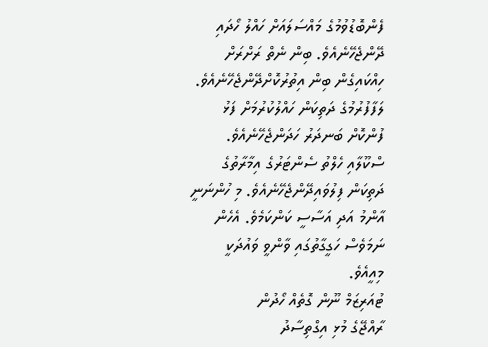ފެންބޮޑުވުމުގެ މައްސަލައަށް ހައްލު ހޯދައި ދޭންޖެހޭނެއެވެ. ބިން ނެތް ރަށްރަށް ހިއްކައިގެން ބިން އިތުރުކޮށްދޭންޖެހޭނެއެވެ. ލަފާފުރުމުގެ ދަތިކަން ހައްލުކުރުމަށް ފަޅު ފުންކޮށް ބަނދަރު ހަދަންޖެހޭނެއެވެ. ސްކޫލާއި ހެލްތު ސެންޓަރުގެ އިމާރާތުގެ ދަތިކަން ފިލުވައިދޭންޖެހޭނެއެވެ. މި ހުންނަނީ އާންމު އަދި އަސާސީ ކަންކަމެވެ. އެހެން ނަމަވެސް ހަގީގާތުގައި ވާންވީ ވައުދަކީ މިއީއެވެ.
ޓުއަރިޒަމް ނޫން ގޮތެއް ހޯދުން
ރާއްޖޭގެ މުޅި އިގްތިސާދު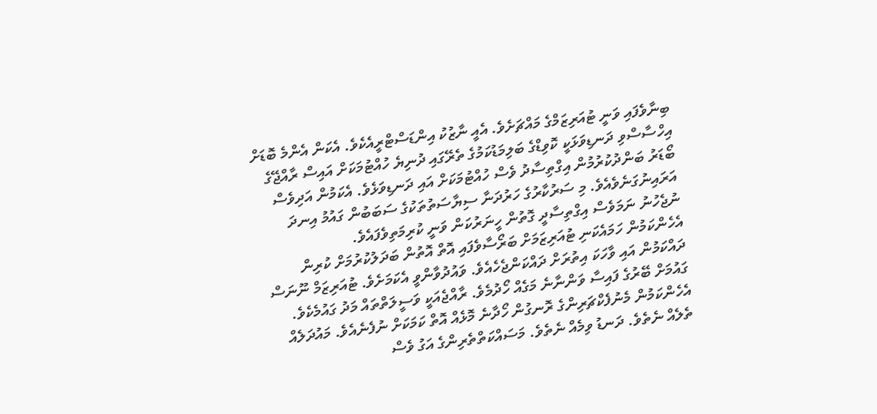ބިނާވެފައި ވަނީ ޓުއަރިޒަމްގެ މައްޗަށެވެ. އެއީ ނާޒުކު އިންޑަސްޓްރީއެކެވެ. އެކަން އެންމެ ބޮޑަށް އިހްސާސްވި ދަނޑިވަޅަކީ ކޮވިޑްގެ ބަލިމަޑުކަމުގެ ތެރޭގައި ދުނިޔެ ހުއްޓުމަކަށް އައިސް ރާއްޖޭގެ ބޯޑަރު ބަންދުކުރުމުން އިގްތިސާދު ވެސް ހުއްޓުމަކަށް އައި ދަނޑިވަޅެވެ. އެކަމުން އަދިވެސް އަރައިނުގަނެވެއެވެ. މި ސަރުކާރުގެ ހަރުދަނާ ސިޔާސަތުތަކުގެ ސަބަބުން ގައުމު އިނދަ ނުޖެހުނު ނަމަވެސް އިގްތިސާދީ ގޮތުން ހީނަރުކަން ވަނީ ކުރިމަތިވެފައެވެ.
އެހެންކަމުން ހަމައެކަނި ޓުއަރިޒަމަށް ބަރޯސާވެފައި އޮތް އޮތުން ބަދަލުކުރުމަށް ކުރިން ދައްކަމުން އައި ވާހަކަ އިތުރަށް ދައްކަންޖެހެއެވެ. ވައުދުވާންވީ އެކަމަށެވެ. ޓުއަރިޒަމް ނޫނަސް ގައުމަށް ބޭރުގެ ފައިސާ ވަންނާނެ މަގެއް ހޯދުމެވެ. ރާއްޖެއަކީ ވަސީލަތްތައް މަދު ގައުމެކެވެ. އެހެންކަމުން މެނުފެކްޗަރިންގެ ރޮނގުން ހޯދާނެ މޮޅެއް އޮތް ކަމަކަށް ނުފެނެއެވެ. މައުދަލެއް ތެލެއް ނެތެވެ. ދަނޑު ވިމެއް ނެތެވެ. މަސައްކަތްތެރިންގެ އަގު ވެސް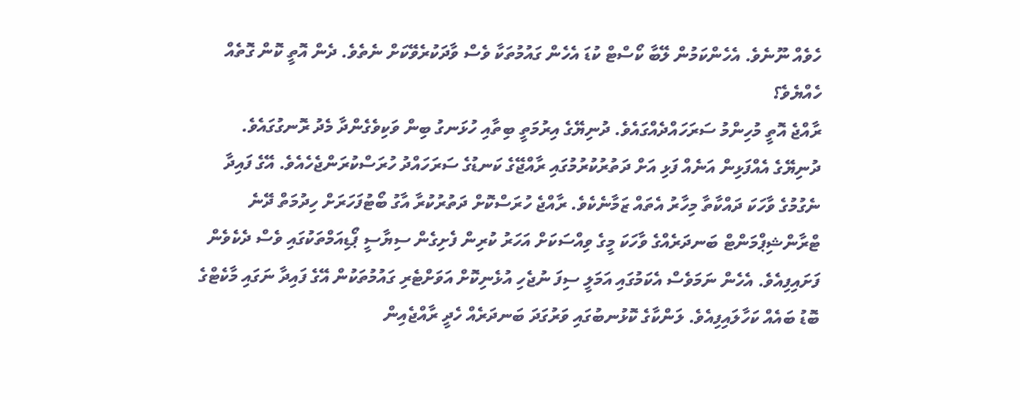ހެވެއް ނޫނެވެ. އެހެންކަމުން ލޭބާ ކޯސްޓް ކުޑަ އެހެން ގައުމުތަކާ ވެސް ވާދަކުރެވޭކަށް ނެތެވެ. ދެން އޮތީ ކޮން ގޮތެއް ހެއްޔެވެ؟
ރާއްޖެ އޮތީ މުހިންމު ސަރަހައްދެއްގައެވެ. ދުނިޔޭގެ އިރުމަތީ ބިތާއި ހުޅަނގު ބިން ވަކިވެގެންދާ މެދު ރޮނގުގައެވެ. ދުނިޔޭގެ އެއްފަޅިން އަނެއް ފަޅި އަށް ދަތުރުކުރުމުގައި ރާއްޖޭގެ ކަނޑުގެ ސަރަހައްދު ހުރަސްކުރަންޖެހެއެވެ. އޭގެ ފައިދާ ނެގުމުގެ ވާހަކަ ދައްކާތާ މިހާރު އެތައް ޒަމާނެކެވެ. ރާއްޖެ ހުރަސްކޮށް ދަތުރުކުރާ އާގު ބޯޓުފަހަރަށް ހިދުމަތް ދޭނެ ޓްރާންޝިޕްމަންޓް ބަނދަރެއްގެ ވާހަކަ މީގެ ވިއްސަކަށް އަހަރު ކުރިން ފެށިގެން ސިޔާސީ ޕޯޑިއަމްތަކުގައި ވެސް ދެކެވެން ފަށައިފިއެވެ. އެހެން ނަމަވެސް އެކަމުގައި އަމަލީ ސިފަ ނުޖެހި އުޅެނިކޮށް އަވަށްޓެރި ގައުމުތަކުން އޭގެ ފައިދާ ނަގައި މާކެޓްގެ ބޮޑު ބައެއް ކަހާލައިފިއެވެ. ލަންކާގެ ކޮޅުނބުގައި ވަރުގަދަ ބަނދަރެއް ހެދީ ރާއްޖެއިން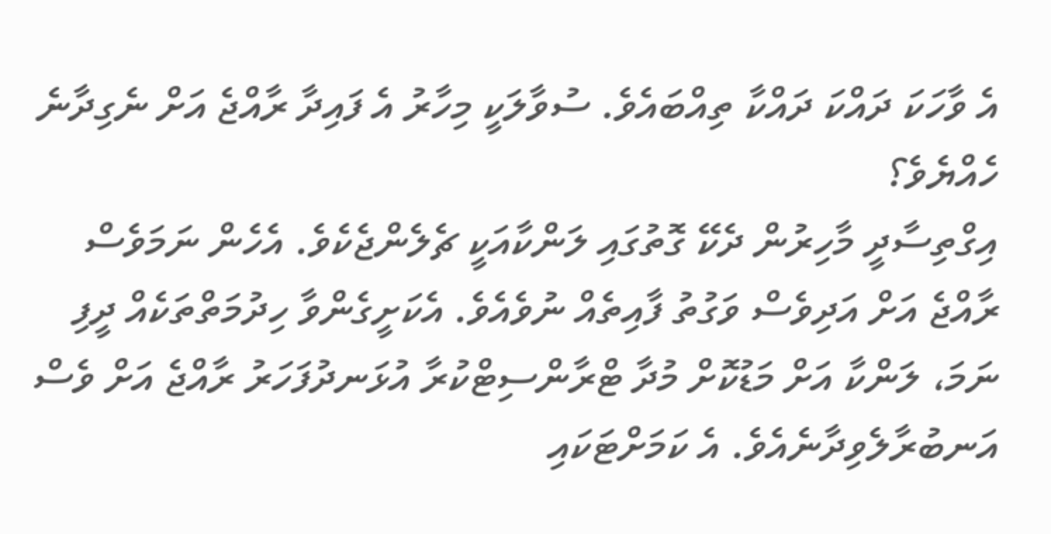އެ ވާހަކަ ދައްކަ ދައްކާ ތިއްބައެވެ. ސުވާލަކީ މިހާރު އެ ފައިދާ ރާއްޖެ އަށް ނެގިދާނެ ހެއްޔެވެ؟
އިގްތިސާދީ މާހިރުން ދެކޭ ގޮތުގައި ލަންކާއަކީ ޗެލެންޖެކެވެ. އެހެން ނަމަވެސް ރާއްޖެ އަށް އަދިވެސް ވަގުތު ފާއިތެއް ނުވެއެވެ. އެކަށީގެންވާ ހިދުމަތްތަކެއް ދީފި ނަމަ، ލަންކާ އަށް މަޑުކޮށް މުދާ ޓްރާންސިޓްކުރާ އުޅަނދުފަހަރު ރާއްޖެ އަށް ވެސް އަނބުރާލެވިދާނެއެވެ. އެ ކަމަށްޓަކައި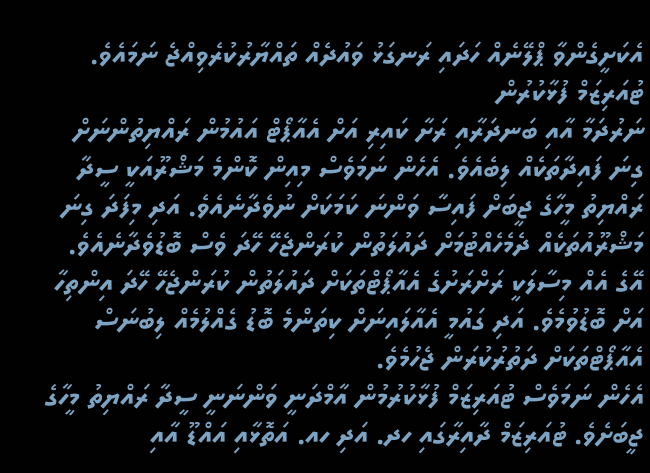އެކަށީގެންވާ ޕްލޭނެއް ހަދައި ރަނގަޅު ވައުދެއް ތައްޔާރުކުރެވިއްޖެ ނަމައެވެ.
ޓުއަރިޒަމް ފުޅާކުރުން
ނަރުދަމާ އާއި ބަނދަރާއި ރަށާ ކައިރި އަށް އެއާޕޯޓް އައުމުން ރައްޔިތުންނަށް ގިނަ ފައިދާތަކެއް ލިބެއެވެ. އެހެން ނަމަވެސް މިއިން ކޮންމެ މަޝްރޫއަކީ ސީދާ ރައްޔިތު މީހާގެ ޖީބަށް ފައިސާ ވަންނަ ކަމަކަށް ނުވެދާނެއެވެ. އަދި މިފަދަ ގިނަ މަޝްރޫއުތަކެއް ދެމެހެއްޓުމަށް ދައުލަތުން ކުރަންޖެހޭ ހޭދަ ވެސް ބޮޑުވެދާނެއެވެ. އޭގެ އެއް މިސާލަކީ ރަށްރަށުގެ އެއާޕޯޓްތަކަށް ދައުލަތުން ކުރަންޖެހޭ ހޭދަ އިންތިހާ އަށް ބޮޑުވުމެވެ. އަދި ގައުމީ އެއާލައިނަށް ކިތަންމެ ބޮޑު ގެއްލުމެއް ލިބުނަސް އެއާޕޯޓްތަކަށް ދަތުރުކުރަން ޖެހުމެވެ.
އެހެން ނަމަވެސް ޓުއަރިޒަމް ފުޅާކުރުމުން އާމްދަނީ ވަންނަނީ ސީދާ ރައްޔިތު މީހާގެ ޖީބަށެވެ. ޓުއަރިޒަމް ދާއިރާގައި ހދ. އަދި ހއ. އަތޮޅާއި އައްޑޫ އާއި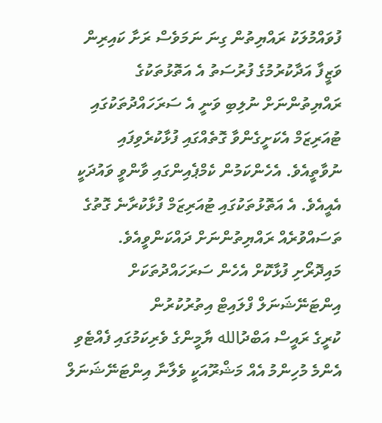ފުވައްމުލަކު ރައްޔިތުން ގިނަ ނަމަވެސް ރަށާ ކައިރިން ވަޒީފާ އަދާކުރުމުގެ ފުރުސަތު އެ އަތޮޅުތަކުގެ ރައްޔިތުންނަށް ނުލިބި ވަނީ އެ ސަރަހައްދުތަކުގައި ޓުއަރިޒަމް އެކަށީގެންވާ ގޮތެއްގައި ފުޅާކުރެވިފައި ނުވާތީއެވެ. އެހެންކަމުން ކެމްޕެއިންގައި ވާންވީ ވައުދަކީ އެއީއެވެ. އެ އަތޮޅުތަކުގައި ޓުއަރިޒަމް ފުޅާކުރާނެ ގޮތުގެ ތަސައްވުރެއް ރައްޔިތުންނަށް ދައްކަންވީއެވެ.
މައިދޮރޯށި ފުޅާކޮށް އެހެން ސަރަހައްދުތަކަށް އިންޓަނޭޝަނަލް ފްލައިޓް އިތުރުކުރުން
ކުރީގެ ރައީސް އަބްދުالله ޔާމީންގެ ވެރިކަމުގައި ފެއްޓެވި އެންމެ މުހިންމު އެއް މަޝްރޫއަކީ ވެލާނާ އިންޓަނޭޝަނަލް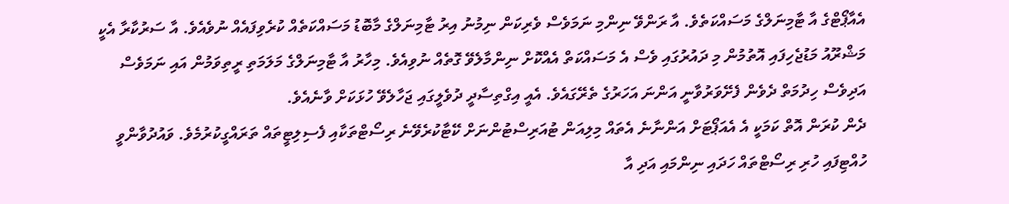އެއާޕޯޓްގެ އާ ޓާމިނަލްގެ މަސައްކަތެވެ. އާ ރަންވޭ ނިންމި ނަމަވެސް ވެރިކަން ނިމުނު އިރު ޓާމިނަލްގެ މާބޮޑު މަސައްކަތެއް ކުރެވިފައެއް ނުވެއެވެ. އާ ސަރުކާރާ އެކީ މަޝްރޫއު މަޑުޖެހިފައި އޮތުމުން މި ދައުރުގައި ވެސް އެ މަސައްކަތް އެއްކޮށް ނިންމާލެވޭ ގޮތެއް ނުވިއެވެ. މިހާރު އާ ޓާމިނަލްގެ މަލަމަތި ރީތިވަމުން އައި ނަމަވެސް އަދިވެސް ހިދުމަތް ދެވެން ފެށޭވަރުވާނީ އަންނަ އަހަރުގެ ތެރޭގައެވެ. އެއީ އިގްތިސާދީ ދުވެލީގައި ޖަހާލެވޭ ހުޅަކަށް ވާނެއެވެ.
ދެން ކުރަން އޮތް ކަމަކީ އެ އެއަޕޯޓަށް އަންނާނެ އެތައް މިލިއަން ޓުއަރިސްޓުންނަށް ކޭޓާކުރެވޭނެ ރިސޯޓްތަކާއި ފެސިލިޓީތައް ތަރައްގީކުރުމެވެ. ވައުދުވާންވީ ހުއްޓިފައި ހުރި ރިސޯޓްތައް ހަދައި ނިންމައި އަދި އާ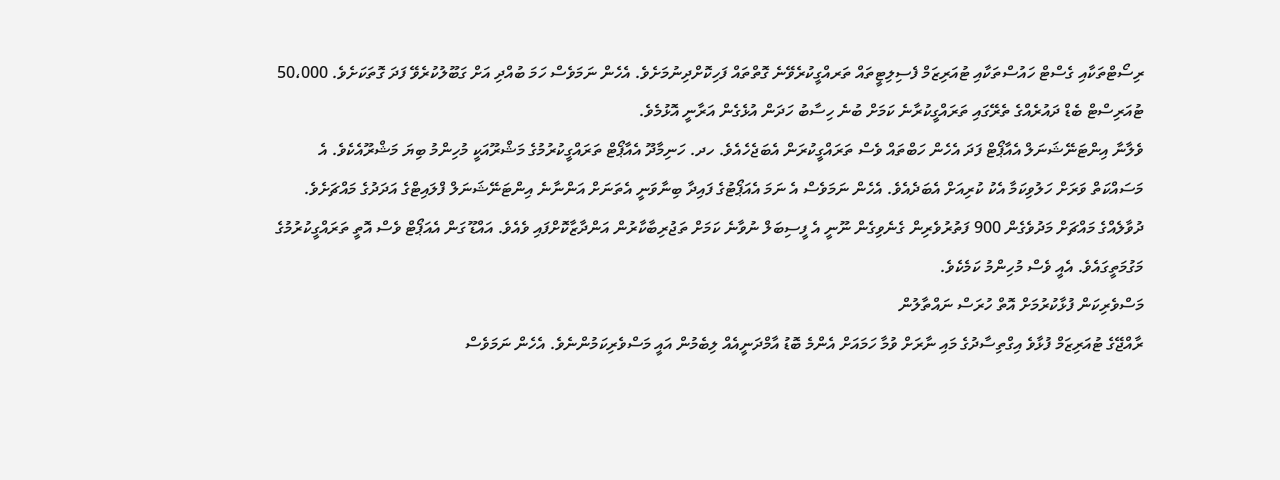ރިސޯޓްތަކާއި ގެސްޓް ހައުސްތަކާއި ޓުއަރިޒަމް ފެސިލިޓީތައް ތަރއްގީކުރެވޭނެ ގޮތްތައް ފަހިކޮށްދިނުމަށެވެ. އެހެން ނަމަވެސް ހަމަ ބުއްދި އަށް ގަބޫލުކުރެވޭ ފަދަ ގޮތަކަށެވެ. 50،000 ޓުއަރިސްޓް ބެޑް ދައުރެއްގެ ތެރޭގައި ތަރައްގީކުރާނެ ކަމަށް ބުނެ ހިސާބު ހަދަން އުޅެގެން އަރާނީ އޮޅުމެވެ.
ވެލާނާ އިންޓަނޭޝަނަލް އެއާޕޯޓް ފަދަ އެހެން ހަބްތައް ވެސް ތަރައްގީކުރަން އެބަޖެހެއެވެ. ހދ. ހަނިމާދޫ އެއާޕޯޓް ތަރައްގީކުރުމުގެ މަޝްރޫއަކީ މުހިންމު ބިޔަ މަޝްރޫއެކެވެ. އެ މަސައްކަތް ވަރަށް ހަލުވިކަމާ އެކު ކުރިއަށް އެބަދެއެވެ. އެހެން ނަމަވެސް އެ ނަމަ އެއަޕޯޓުގެ ފައިދާ ބިނާވަނީ އެތަނަށް އަންނާނެ އިންޓަނޭޝަނަލް ފްލައިޓްގެ އަދަދުގެ މައްޗަށެވެ. ދުވާލެއްގެ މައްޗަށް މަދުވެގެން 900 ފަތުރުވެރިން ގެނެވިގެން ނޫނީ އެ ފީސިބަލް ނުވާނެ ކަމަށް ތަޖުރިބާކާރުން އަންދާޒާކޮށްފައި ވެއެވެ. އައްޑޫ ގަން އެއަޕޯޓް ވެސް އޮތީ ތަރައްގީކުރުމުގެ މަގުމަތީގައެވެ. އެއީ ވެސް މުހިންމު ކަމެކެވެ.
މަސްވެރިކަން ފުޅާކުރުމަށް އޮތް ހުރަސް ނައްތާލުން
ރާއްޖޭގެ ޓުއަރިޒަމް ފުޅާވެ އިގްތިސާދުގެ މައި ނާރަށް ވުމާ ހަމައަށް އެންމެ ބޮޑު އާމްދަނީއެއް ލިބެމުން އައީ މަސްވެރިކަމުންނެވެ. އެހެން ނަމަވެސް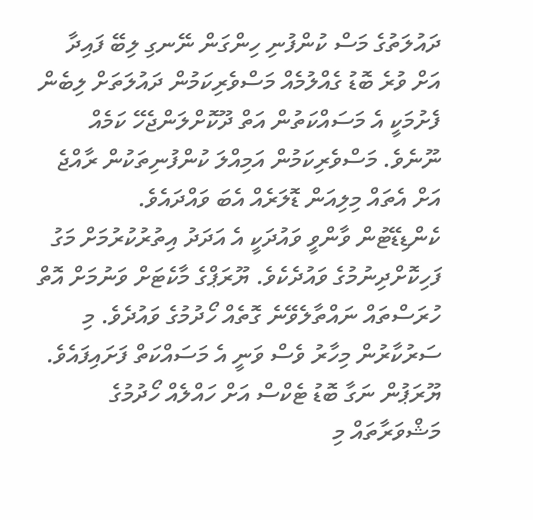ދައުލަތުގެ މަސް ކުންފުނި ހިންގަން ނޭނގި ލިބޭ ފައިދާ އަށް ވުރެ ބޮޑު ގެއްލުމެއް މަސްވެރިކަމުން ދައުލަތަށް ލިބެން ފެށުމަކީ އެ މަސައްކަތުން އަތް ދޫކޮށްލަންޖެހޭ ކަމެއް ނޫނެވެ. މަސްވެރިކަމުން އަމިއްލަ ކުންފުނިތަކުން ރާއްޖެ އަށް އެތައް މިލިއަން ޑޮލަރެއް އެބަ ވައްދައެވެ.
ކެންޑިޑޭޓުން ވާންވީ ވައުދަކީ އެ އަދަދު އިތުރުކުރުމަށް މަގު ފަހިކޮށްދިނުމުގެ ވައުދެކެވެ. ޔޫރަޕްގެ މާކެޓަށް ވަނުމަށް އޮތް ހުރަސްތައް ނައްތާލެވޭނެ ގޮތެއް ހޯދުމުގެ ވައުދެވެ. މި ސަރުކާރުން މިހާރު ވެސް ވަނީ އެ މަސައްކަތް ފަށައިފައެވެ. ޔޫރަޕުން ނަގާ ބޮޑު ޓެކްސް އަށް ހައްލެއް ހޯދުމުގެ މަޝްވަރާތައް މި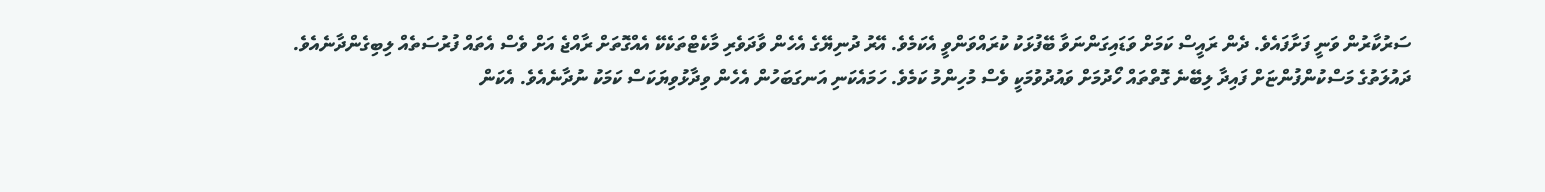ސަރުކާރުން ވަނީ ފަށާފައެވެ. ދެން ރައީސް ކަމަށް ވަޑައިގަންނަވާ ބޭފުޅަކު ކުރައްވަންވީ އެކަމެވެ. އޭރު ދުނިޔޭގެ އެހެން ވާދަވެރި މާކެޓްތަކެކޭ އެއްގޮތަށް ރާއްޖެ އަށް ވެސް އެތައް ފުރުސަތެއް ލިބިގެންދާނެއެވެ.
ދައުލަތުގެ މަސްކުންފުންޏަށް ފައިދާ ލިބޭނެ ގޮތްތައް ހޯދުމަށް ވައުދުވުމަކީ ވެސް މުހިންމު ކަމެވެ. ހަމައެކަނި އަނގަބަހުން އެހެން ވިދާޅުވިޔަކަސް ކަމަކު ނުދާނެއެވެ. އެކަން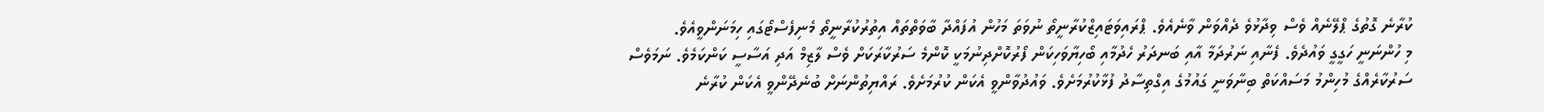ކުރާނެ ގޮތުގެ ޕްލޭނެއް ވެސް ވިދާޅުވެ ދެއްވަން ވާނެއެވެ. ޕްރައިވަޓައިޒްކުރާނީތޯ ނުވަތަ މަހުން އުފައްދާ ބާވަތްތައް އިތުރުކުރާނީތޯ މެނިފެސްޓޯގައި ހިމަނަންވީއެވެ.
މި ހުންނަނީ ހަގީގީ ވައުދެވެ. ފެނާއި ނަރުދަމާ އާއި ބަނދަރު ހެދުމާއި ބޯހިޔާވަހިކަން ފޯރުކޮށްދިނުމަކީ ކޮންމެ ސަރުކާރަކަށް ވެސް ލާޒިމް އަދި އަސާސީ ކަންކަމެވެ. ނަމަވެސް ސަރުކާރެއްގެ މުހިންމު މަސައްކަތް ބިނާވަނީ ގައުމުގެ އިގްތިސާދު ފުޅާކުރުމަށެވެ. ވައުދުވާންވީ އެކަން ކުރުމަށެވެ. ރައްޔިތުންނަށް ބުނެދޭންވީ އެކަން ކުރާނެ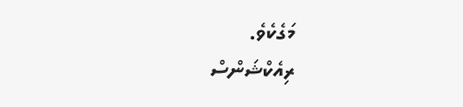މަގެކެވެ.
ރިއެކްޝަންސް